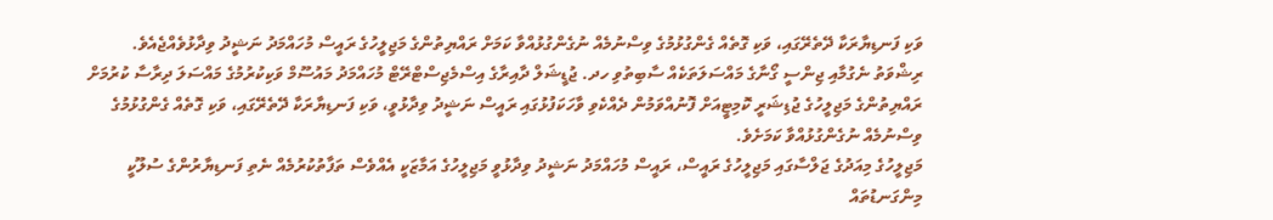ވަކި ފަނޑިޔާރަކާ ދޭތެރޭގައި، ވަކި ގޮތެއް ގެންގުޅުމުގެ ވިސްނުމެއް ނުގެންގުޅުއްވާ ކަމަށް ރައްޔިތުންގެ މަޖިލީހުގެ ރައީސް މުހައްމަދު ނަޝީދު ވިދާޅުވެއްޖެއެވެ.
ރިޝްވަތު ނެގުމާއި ޖިންސީ ގޯނާގެ މައްސަލަތަކެއް ސާބިތުވި ހދ. ޖުޑީޝަލް ދާއިރާގެ އިސްމެޖިސްޓްރޭޓް މުހައްމަދު މައުސޫމް ވަކިކުރުމުގެ މައްސަލަ ދިރާސާ ކުރުމަށް ރައްޔިތުންގެ މަޖިލީހުގެ ޖުޑިޝަރީ ކޮމިޓީއަށް ފޮނުއްވަމުން ދެއްކެވި ވާހަކަފުޅުގައި ރައީސް ނަޝީދު ވިދާޅުވީ، ވަކި ފަނޑިޔާރަކާ ދޭތެރޭގައި، ވަކި ގޮތެއް ގެންގުޅުމުގެ ވިސްނުމެއް ނުގެންގުޅުއްވާ ކަމަށެވެ.
މަޖިލީހުގެ މިއަދުގެ ޖަލްސާގައި މަޖިލީހުގެ ރައީސް، ރައީސް މުހައްމަދު ނަޝީދު ވިދާޅުވީ މަޖިލީހުގެ އަމާޒަކީ އެއްވެސް ތަފާތުކުރުމެއް ނެތި ފަނޑިޔާރުންގެ ސުލޫކީ މިންގަނޑުތައް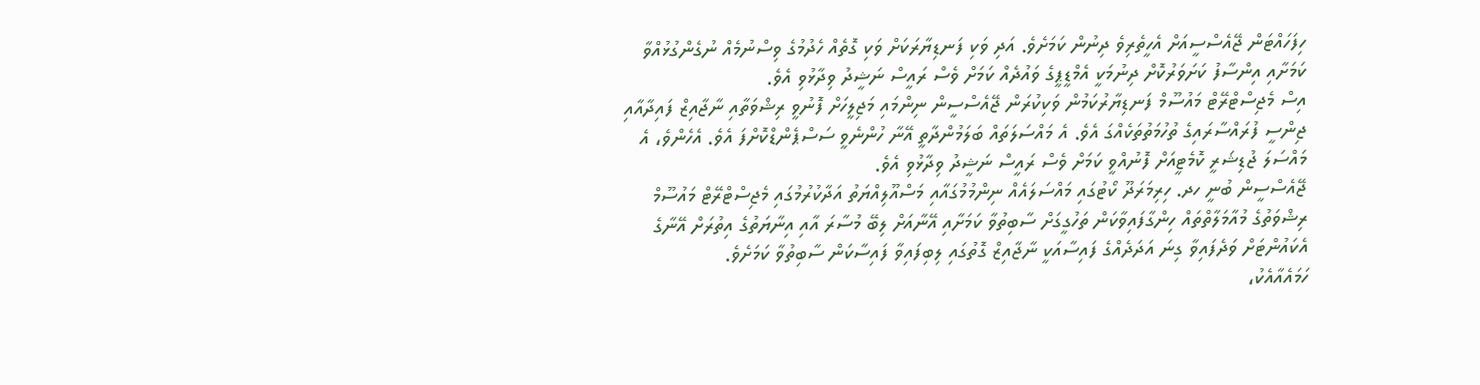ހިފަހައްޓަން ޖޭއެސްސީއަށް އެހީތެރިވެ ދިނުން ކަމަށެވެ. އަދި ވަކި ފަނޑިޔާރަކަށް ވަކި ގޮތެއް ހެދުމުގެ ވިސްނުމެއް ނުގެންގުޅުއްވާ ކަމަށާއި އިންސާފު ކަށަވަރުކޮށް ދިނުމަކީ އެމްޑީޕީގެ ވައުދެއް ކަމަށް ވެސް ރައީސް ނަޝީދު ވިދާޅުވި އެވެ.
އިސް މެޖިސްޓްރޭޓް މައުސޫމް ފަނޑިޔާރުކަމުން ވަކިކުރަން ޖޭއެސްސީން ނިންމައި މަޖިލީހަށް ފޮނުވީ ރިޝްވަތާއި ނާޖާއިޒް ފައިދާއާއި ޖިންސީ ފުރައްސާރައިގެ ތުހުމަތުތަކެއްގަ އެވެ. އެ މައްސަލަތައް ބަލަމުންދާތީ އޭނާ ހުންނެވީ ސަސްޕެންޑްކޮށްފަ އެވެ. އެހެންވެ، އެ މައްސަލަ ޖުޑިޝަރީ ކޮމެޓީއަށް ފޮނުއްވީ ކަމަށް ވެސް ރައީސް ނަޝީދު ވިދާޅުވި އެވެ.
ޖޭއެސްސީން ބުނީ ހދ. ހިރިމަރަދޫ ކޯޓުގައި މައްސަލައެއް ނިންމުމުގައާއި މަސްއޫލިއްޔަތު އަދާކުރުމުގައި މެޖިސްޓްރޭޓް މައުސޫމް ރިޝްވަތުގެ މުއާމަލާތްތައް ހިންގާފައިވާކަން ތަހުގީގަށް ސާބިތުވާ ކަމަށާއި އޭނާއަށް ލިބޭ މުސާރަ އާއި އިނާޔަތުގެ އިތުރަށް އޭނާގެ އެކައުންޓަށް ވަދެފައިވާ ގިނަ އަދަދެއްގެ ފައިސާއަކީ ނާޖާއިޒް ގޮތުގައި ލިބިފައިވާ ފައިސާކަން ސާބިތުވާ ކަމަށެވެ.
ހަމައެއާއެކު،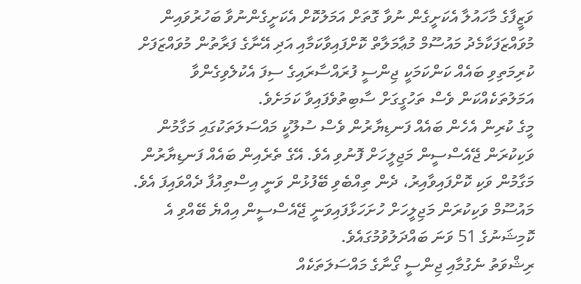ވަޒީފާގެ މާހައުލާ އެކަށީގެން ނުވާ ގޮތަށް އަމަލުކޮށް އެކަށީގެންނުވާ ބަހުރުވައިން މުވައްޒަފަކާމެދު މައުސޫމް މުޢާމަލާތް ކޮށްފައިވާކަމާއި އަދި އޭނާގެ ފަރާތުން މުވައްޒަފަށް ކުރިމަތިވި ބައެއް ކަންކަމަކީ ޖިންސީ ފުރައްސާރައިގެ ސިފަ އެކުލެވިގެންވާ އަމަލުތަކެއްކަން ވެސް ތަހުގީގަށް ސާބިތުވެފައިވާ ކަމަށެވެ.
މީގެ ކުރިން އެހެން ބައެއް ފަނޑިޔާރުން ވެސް ސުލޫކީ މައްސަލަތަކުގައި މަގާމުން ވަކިކުރަން ޖޭއެސްސީން މަޖިލީހަށް ފޮނުވި އެވެ. އޭގެ ތެރެއިން ބައެއް ފަނޑިޔާރުން މަގާމުން ވަކި ކޮށްފައިވާއިރު، ދެން ތިއްބެވި ބޭފުޅުން ވަނީ އިސްތިއުފާ ދެއްވައިފަ އެވެ.
މައުސޫމް ވަކިކުރަން މަޖިލީހަށް ހުށަހަޅާފައިވަނީ ޖޭއެސްސީން އިއްޔެ ބޭއްވި އެ ކޮމިޝަނުގެ 51 ވަނަ ބައްދަލުވުމުގައެވެ.
ރިޝްވަތު ނެގުމާއި ޖިންސީ ގޯނާގެ މައްސަލަތަކެއް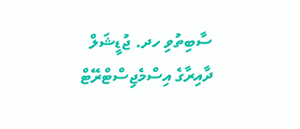ސާބިތުވި ހދ. ޖުޑީޝަލް ދާއިރާގެ އިސްމެޖިސްޓްރޭޓް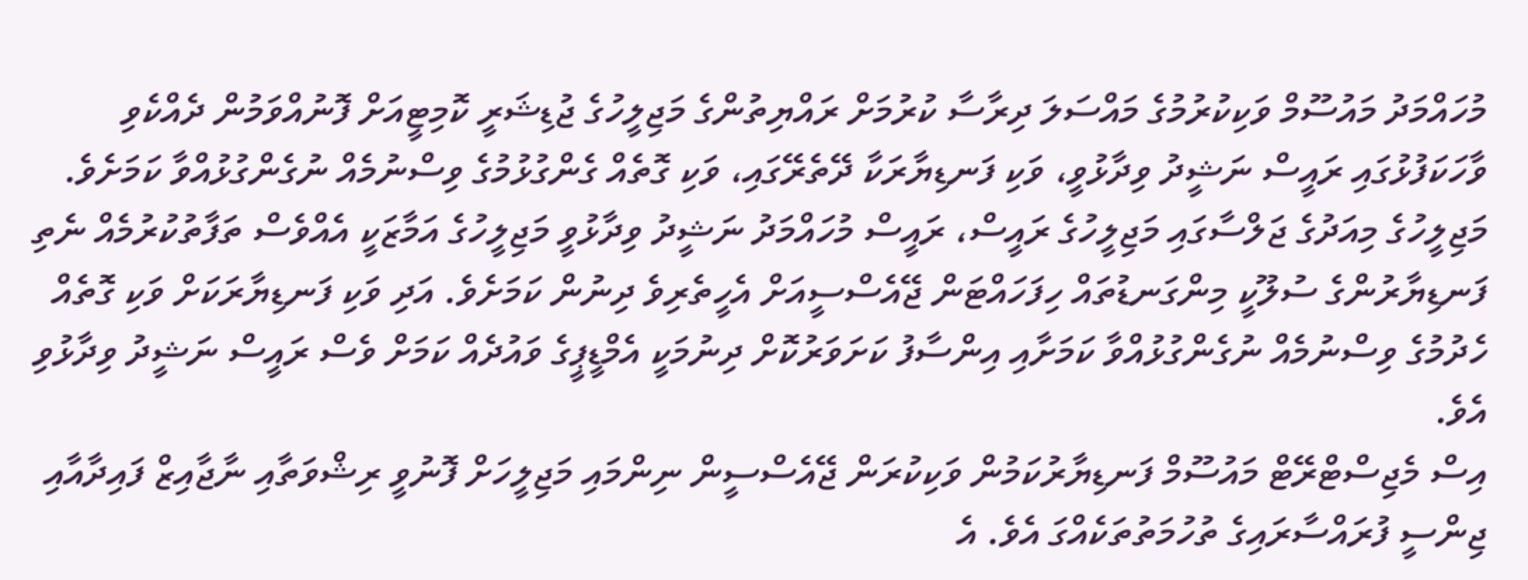މުހައްމަދު މައުސޫމް ވަކިކުރުމުގެ މައްސަލަ ދިރާސާ ކުރުމަށް ރައްޔިތުންގެ މަޖިލީހުގެ ޖުޑިޝަރީ ކޮމިޓީއަށް ފޮނުއްވަމުން ދެއްކެވި ވާހަކަފުޅުގައި ރައީސް ނަޝީދު ވިދާޅުވީ، ވަކި ފަނޑިޔާރަކާ ދޭތެރޭގައި، ވަކި ގޮތެއް ގެންގުޅުމުގެ ވިސްނުމެއް ނުގެންގުޅުއްވާ ކަމަށެވެ.
މަޖިލީހުގެ މިއަދުގެ ޖަލްސާގައި މަޖިލީހުގެ ރައީސް، ރައީސް މުހައްމަދު ނަޝީދު ވިދާޅުވީ މަޖިލީހުގެ އަމާޒަކީ އެއްވެސް ތަފާތުކުރުމެއް ނެތި ފަނޑިޔާރުންގެ ސުލޫކީ މިންގަނޑުތައް ހިފަހައްޓަން ޖޭއެސްސީއަށް އެހީތެރިވެ ދިނުން ކަމަށެވެ. އަދި ވަކި ފަނޑިޔާރަކަށް ވަކި ގޮތެއް ހެދުމުގެ ވިސްނުމެއް ނުގެންގުޅުއްވާ ކަމަށާއި އިންސާފު ކަށަވަރުކޮށް ދިނުމަކީ އެމްޑީޕީގެ ވައުދެއް ކަމަށް ވެސް ރައީސް ނަޝީދު ވިދާޅުވި އެވެ.
އިސް މެޖިސްޓްރޭޓް މައުސޫމް ފަނޑިޔާރުކަމުން ވަކިކުރަން ޖޭއެސްސީން ނިންމައި މަޖިލީހަށް ފޮނުވީ ރިޝްވަތާއި ނާޖާއިޒް ފައިދާއާއި ޖިންސީ ފުރައްސާރައިގެ ތުހުމަތުތަކެއްގަ އެވެ. އެ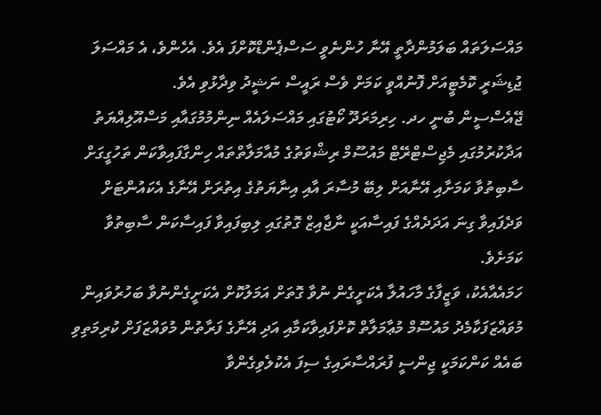މައްސަލަތައް ބަލަމުންދާތީ އޭނާ ހުންނެވީ ސަސްޕެންޑްކޮށްފަ އެވެ. އެހެންވެ، އެ މައްސަލަ ޖުޑިޝަރީ ކޮމެޓީއަށް ފޮނުއްވީ ކަމަށް ވެސް ރައީސް ނަޝީދު ވިދާޅުވި އެވެ.
ޖޭއެސްސީން ބުނީ ހދ. ހިރިމަރަދޫ ކޯޓުގައި މައްސަލައެއް ނިންމުމުގައާއި މަސްއޫލިއްޔަތު އަދާކުރުމުގައި މެޖިސްޓްރޭޓް މައުސޫމް ރިޝްވަތުގެ މުއާމަލާތްތައް ހިންގާފައިވާކަން ތަހުގީގަށް ސާބިތުވާ ކަމަށާއި އޭނާއަށް ލިބޭ މުސާރަ އާއި އިނާޔަތުގެ އިތުރަށް އޭނާގެ އެކައުންޓަށް ވަދެފައިވާ ގިނަ އަދަދެއްގެ ފައިސާއަކީ ނާޖާއިޒް ގޮތުގައި ލިބިފައިވާ ފައިސާކަން ސާބިތުވާ ކަމަށެވެ.
ހަމައެއާއެކު، ވަޒީފާގެ މާހައުލާ އެކަށީގެން ނުވާ ގޮތަށް އަމަލުކޮށް އެކަށީގެންނުވާ ބަހުރުވައިން މުވައްޒަފަކާމެދު މައުސޫމް މުޢާމަލާތް ކޮށްފައިވާކަމާއި އަދި އޭނާގެ ފަރާތުން މުވައްޒަފަށް ކުރިމަތިވި ބައެއް ކަންކަމަކީ ޖިންސީ ފުރައްސާރައިގެ ސިފަ އެކުލެވިގެންވާ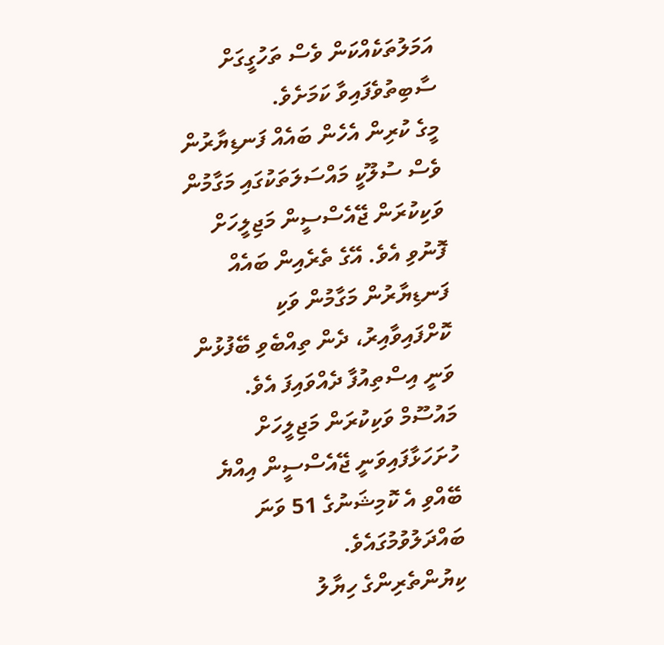އަމަލުތަކެއްކަން ވެސް ތަހުގީގަށް ސާބިތުވެފައިވާ ކަމަށެވެ.
މީގެ ކުރިން އެހެން ބައެއް ފަނޑިޔާރުން ވެސް ސުލޫކީ މައްސަލަތަކުގައި މަގާމުން ވަކިކުރަން ޖޭއެސްސީން މަޖިލީހަށް ފޮނުވި އެވެ. އޭގެ ތެރެއިން ބައެއް ފަނޑިޔާރުން މަގާމުން ވަކި ކޮށްފައިވާއިރު، ދެން ތިއްބެވި ބޭފުޅުން ވަނީ އިސްތިއުފާ ދެއްވައިފަ އެވެ.
މައުސޫމް ވަކިކުރަން މަޖިލީހަށް ހުށަހަޅާފައިވަނީ ޖޭއެސްސީން އިއްޔެ ބޭއްވި އެ ކޮމިޝަނުގެ 51 ވަނަ ބައްދަލުވުމުގައެވެ.
ކިޔުންތެރިންގެ ހިޔާލު